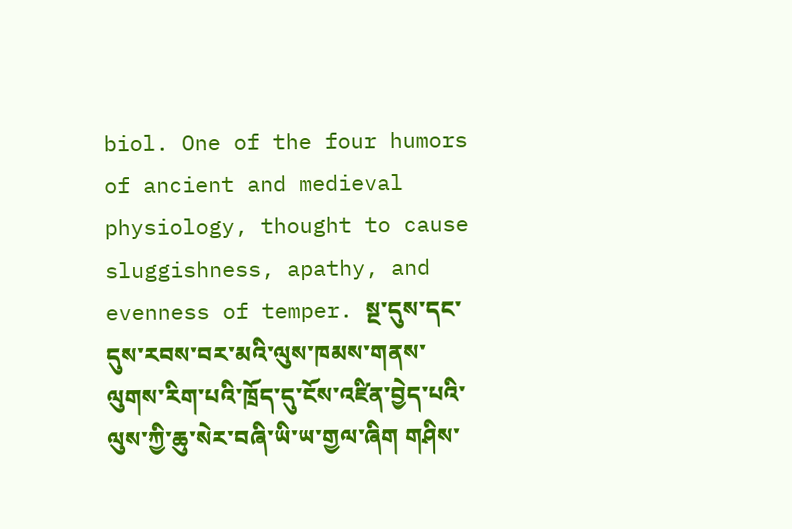biol. One of the four humors of ancient and medieval physiology, thought to cause sluggishness, apathy, and evenness of temper. སྔ་དུས་དང་དུས་རབས་བར་མའི་ལུས་ཁམས་གནས་ལུགས་རིག་པའི་ཁྲོད་དུ་ངོས་འཛིན་བྱེད་པའི་ལུས་ཀྱི་ཆུ་སེར་བཞི་ཡི་ཡ་གྱལ་ཞིག གཤིས་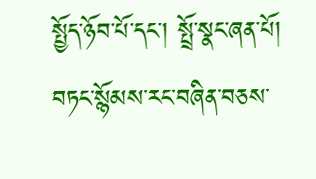སྤྱོད་ཉོབ་པོ་དང་། སྤྲོ་སྣང་ཞན་པོ། བཏང་སྙོམས་རང་བཞིན་བཅས་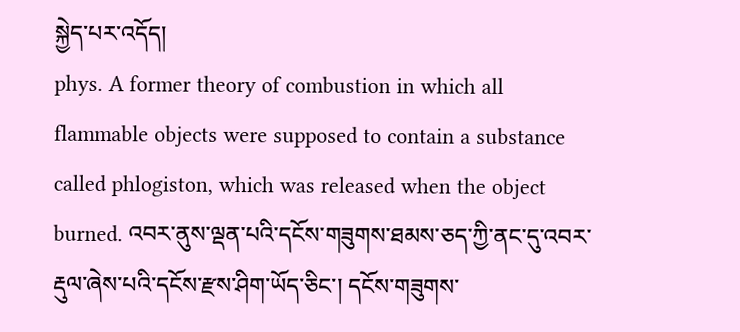སྐྱེད་པར་འདོད།
phys. A former theory of combustion in which all flammable objects were supposed to contain a substance called phlogiston, which was released when the object burned. འབར་ནུས་ལྡན་པའི་དངོས་གཟུགས་ཐམས་ཅད་ཀྱི་ནང་དུ་འབར་རྡུལ་ཞེས་པའི་དངོས་རྫས་ཤིག་ཡོད་ཅིང་། དངོས་གཟུགས་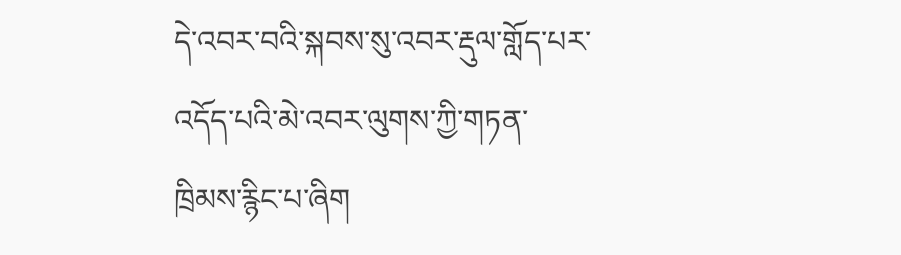དེ་འབར་བའི་སྐབས་སུ་འབར་རྡུལ་གློད་པར་འདོད་པའི་མེ་འབར་ལུགས་ཀྱི་གཏན་ཁྲིམས་རྙིང་པ་ཞིག